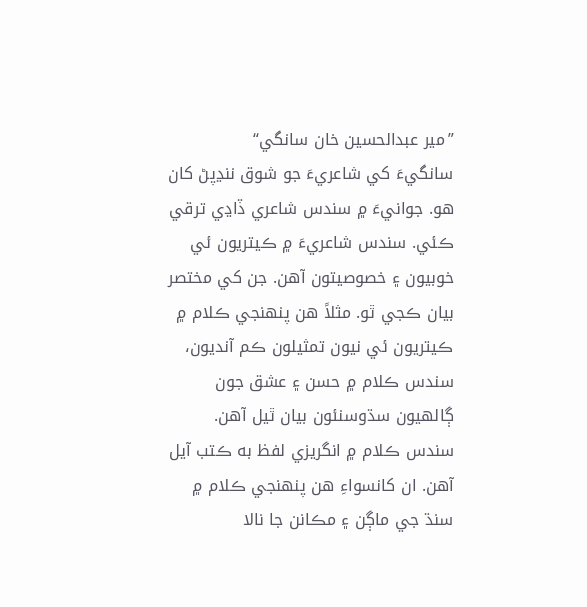”مير عبدالحسين خان سانگي“
سانگيءَ کي شاعريءَ جو شوق ننڍپڻ کان هو. جوانيءَ ۾ سندس شاعري ڏاڍي ترقي ڪئي. سندس شاعريءَ ۾ ڪيتريون ئي خوبيون ۽ خصوصيتون آهن. جن کي مختصر بيان ڪجي ٿو. مثلاً هن پنهنجي ڪلام ۾ ڪيتريون ئي نيون تمثيلون ڪم آنديون، سندس ڪلام ۾ حسن ۽ عشق جون ڳالهيون سڌوسنئون بيان ٿيل آهن. سندس ڪلام ۾ انگريزي لفظ به ڪتب آيل آهن. ان کانسواءِ هن پنهنجي ڪلام ۾ سنڌ جي ماڳن ۽ مڪانن جا نالا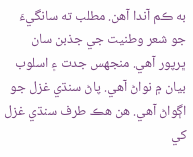به ڪم آندا آهن. مطلب ته سانگيءَ جو شعر وطنيت جي جذبن سان ڀرپور آهي. منجھس جدت ۽ اسلوب بيان ۾ نواڻ آهي. پاڻ سنڌي غزل جو اڳواڻ آهي. هن هڪ طرف سنڌي غزل کي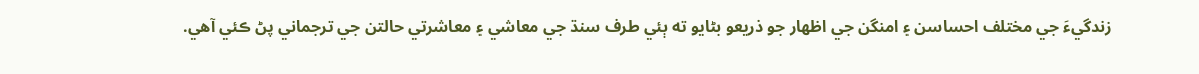زندگيءَ جي مختلف احساسن ۽ امنگن جي اظهار جو ذريعو بڻايو ته ٻئي طرف سنڌ جي معاشي ۽ معاشرتي حالتن جي ترجماني پڻ ڪئي آهي.